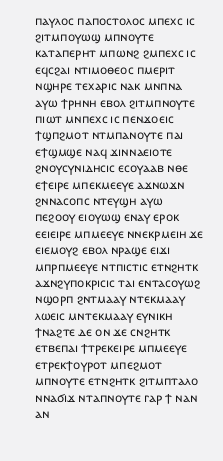ⲡⲁⲩⲗⲟⲥ ⲡⲁⲡⲟⲥⲧⲟⲗⲟⲥ ⲙⲡⲉⲭⲥ ⲓⲥ ϩⲓⲧⲙⲡⲟⲩⲱϣ ⲙⲡⲛⲟⲩⲧⲉ ⲕⲁⲧⲁⲡⲉⲣⲏⲧ ⲙⲡⲱⲛϩ ϩⲙⲡⲉⲭⲥ ⲓⲥ ⲉϥⲥϩⲁⲓ ⲛⲧⲓⲙⲟⲑⲉⲟⲥ ⲡⲙⲉⲣⲓⲧ ⲛϣⲏⲣⲉ ⲧⲉⲭⲁⲣⲓⲥ ⲛⲁⲕ ⲙⲛⲡⲛⲁ ⲁⲩⲱ ϯⲣⲏⲛⲏ ⲉⲃⲟⲗ ϩⲓⲧⲙⲡⲛⲟⲩⲧⲉ ⲡⲓⲱⲧ ⲙⲛⲡⲉⲭⲥ ⲓⲥ ⲡⲉⲛϫⲟⲉⲓⲥ ϯϣⲡϩⲙⲟⲧ ⲛⲧⲙⲡⲁⲛⲟⲩⲧⲉ ⲡⲁⲓ ⲉϯϣⲙϣⲉ ⲛⲁϥ ϫⲓⲛⲛⲁⲉⲓⲟⲧⲉ ϩⲛⲟⲩⲥⲩⲛⲓⲇⲏⲥⲓⲥ ⲉⲥⲟⲩⲁⲁⲃ ⲛⲑⲉ ⲉϯⲉⲓⲣⲉ ⲙⲡⲉⲕⲙⲉⲉⲩⲉ ⲁϫⲛⲱϫⲛ ϩⲛⲛⲁⲥⲟⲡⲥ ⲛⲧⲉⲩϣⲏ ⲁⲩⲱ ⲡⲉϩⲟⲟⲩ ⲉⲓⲟⲩⲱϣ ⲉⲛⲁⲩ ⲉⲣⲟⲕ ⲉⲉⲓⲉⲓⲣⲉ ⲙⲡⲙⲉⲉⲩⲉ ⲛⲛⲉⲕⲣⲙⲉⲓⲏ ϫⲉ ⲉⲓⲉⲙⲟⲩϩ ⲉⲃⲟⲗ ⲛⲣⲁϣⲉ ⲉⲓϫⲓ ⲙⲡⲣⲡⲙⲉⲉⲩⲉ ⲛⲧⲡⲓⲥⲧⲓⲥ ⲉⲧⲛϩⲏⲧⲕ ⲁϫⲛϩⲩⲡⲟⲕⲣⲓⲥⲓⲥ ⲧⲁⲓ ⲉⲛⲧⲁⲥⲟⲩⲱϩ ⲛϣⲟⲣⲡ ϩⲛⲧⲙⲁⲁⲩ ⲛⲧⲉⲕⲙⲁⲁⲩ ⲗⲱⲉⲓⲥ ⲙⲛⲧⲉⲕⲙⲁⲁⲩ ⲉⲩⲛⲓⲕⲏ ϯⲛⲁϩⲧⲉ ⲇⲉ ⲟⲛ ϫⲉ ⲥⲛϩⲏⲧⲕ ⲉⲧⲃⲉⲡⲁⲓ ϯⲧⲣⲉⲕⲉⲓⲣⲉ ⲙⲡⲙⲉⲉⲩⲉ ⲉⲧⲣⲉⲕϯⲟⲩⲣⲟⲧ ⲙⲡⲉϩⲙⲟⲧ ⲙⲡⲛⲟⲩⲧⲉ ⲉⲧⲛϩⲏⲧⲕ ϩⲓⲧⲙⲡⲧⲁⲗⲟ ⲛⲛⲁϭⲓϫ ⲛⲧⲁⲡⲛⲟⲩⲧⲉ ⲅⲁⲣ ϯ ⲛⲁⲛ ⲁⲛ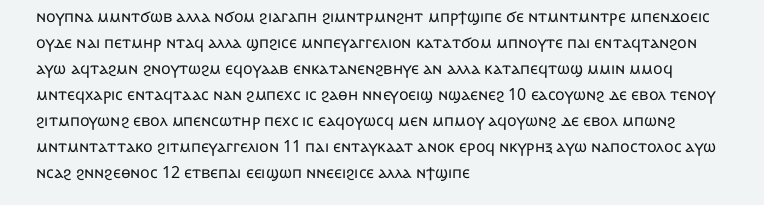ⲛⲟⲩⲡⲛⲁ ⲙⲙⲛⲧϭⲱⲃ ⲁⲗⲗⲁ ⲛϭⲟⲙ ϩⲓⲁⲅⲁⲡⲏ ϩⲓⲙⲛⲧⲣⲙⲛϩⲏⲧ ⲙⲡⲣϯϣⲓⲡⲉ ϭⲉ ⲛⲧⲙⲛⲧⲙⲛⲧⲣⲉ ⲙⲡⲉⲛϫⲟⲉⲓⲥ ⲟⲩⲇⲉ ⲛⲁⲓ ⲡⲉⲧⲙⲏⲣ ⲛⲧⲁϥ ⲁⲗⲗⲁ ϣⲡϩⲓⲥⲉ ⲙⲛⲡⲉⲩⲁⲅⲅⲉⲗⲓⲟⲛ ⲕⲁⲧⲁⲧϭⲟⲙ ⲙⲡⲛⲟⲩⲧⲉ ⲡⲁⲓ ⲉⲛⲧⲁϥⲧⲁⲛϩⲟⲛ ⲁⲩⲱ ⲁϥⲧⲁϩⲙⲛ ϩⲛⲟⲩⲧⲱϩⲙ ⲉϥⲟⲩⲁⲁⲃ ⲉⲛⲕⲁⲧⲁⲛⲉⲛϩⲃⲏⲩⲉ ⲁⲛ ⲁⲗⲗⲁ ⲕⲁⲧⲁⲡⲉϥⲧⲱϣ ⲙⲙⲓⲛ ⲙⲙⲟϥ ⲙⲛⲧⲉϥⲭⲁⲣⲓⲥ ⲉⲛⲧⲁϥⲧⲁⲁⲥ ⲛⲁⲛ ϩⲙⲡⲉⲭⲥ ⲓⲥ ϩⲁⲑⲏ ⲛⲛⲉⲩⲟⲉⲓϣ ⲛϣⲁⲉⲛⲉϩ 10 ⲉⲁⲥⲟⲩⲱⲛϩ ⲇⲉ ⲉⲃⲟⲗ ⲧⲉⲛⲟⲩ ϩⲓⲧⲙⲡⲟⲩⲱⲛϩ ⲉⲃⲟⲗ ⲙⲡⲉⲛⲥⲱⲧⲏⲣ ⲡⲉⲭⲥ ⲓⲥ ⲉⲁϥⲟⲩⲱⲥϥ ⲙⲉⲛ ⲙⲡⲙⲟⲩ ⲁϥⲟⲩⲱⲛϩ ⲇⲉ ⲉⲃⲟⲗ ⲙⲡⲱⲛϩ ⲙⲛⲧⲙⲛⲧⲁⲧⲧⲁⲕⲟ ϩⲓⲧⲙⲡⲉⲩⲁⲅⲅⲉⲗⲓⲟⲛ 11 ⲡⲁⲓ ⲉⲛⲧⲁⲩⲕⲁⲁⲧ ⲁⲛⲟⲕ ⲉⲣⲟϥ ⲛⲕⲩⲣⲏⲝ ⲁⲩⲱ ⲛⲁⲡⲟⲥⲧⲟⲗⲟⲥ ⲁⲩⲱ ⲛⲥⲁϩ ϩⲛⲛϩⲉⲑⲛⲟⲥ 12 ⲉⲧⲃⲉⲡⲁⲓ ⲉⲉⲓϣⲱⲡ ⲛⲛⲉⲉⲓϩⲓⲥⲉ ⲁⲗⲗⲁ ⲛϯϣⲓⲡⲉ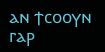ⲁⲛ ϯⲥⲟⲟⲩⲛ ⲅⲁⲣ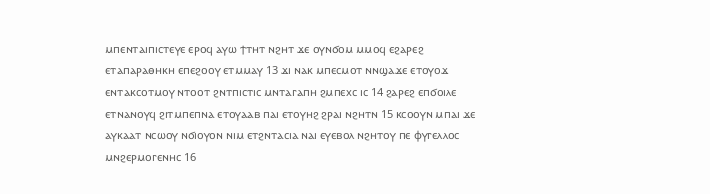ⲙⲡⲉⲛⲧⲁⲓⲡⲓⲥⲧⲉⲩⲉ ⲉⲣⲟϥ ⲁⲩⲱ ϯⲧⲏⲧ ⲛϩⲏⲧ ϫⲉ ⲟⲩⲛϭⲟⲙ ⲙⲙⲟϥ ⲉϩⲁⲣⲉϩ ⲉⲧⲁⲡⲁⲣⲁⲑⲏⲕⲏ ⲉⲡⲉϩⲟⲟⲩ ⲉⲧⲙⲙⲁⲩ 13 ϫⲓ ⲛⲁⲕ ⲙⲡⲉⲥⲙⲟⲧ ⲛⲛϣⲁϫⲉ ⲉⲧⲟⲩⲟϫ ⲉⲛⲧⲁⲕⲥⲟⲧⲙⲟⲩ ⲛⲧⲟⲟⲧ ϩⲛⲧⲡⲓⲥⲧⲓⲥ ⲙⲛⲧⲁⲅⲁⲡⲏ ϩⲙⲡⲉⲭⲥ ⲓⲥ 14 ϩⲁⲣⲉϩ ⲉⲡϭⲟⲓⲗⲉ ⲉⲧⲛⲁⲛⲟⲩϥ ϩⲓⲧⲙⲡⲉⲡⲛⲁ ⲉⲧⲟⲩⲁⲁⲃ ⲡⲁⲓ ⲉⲧⲟⲩⲏϩ ϩⲣⲁⲓ ⲛϩⲏⲧⲛ 15 ⲕⲥⲟⲟⲩⲛ ⲙⲡⲁⲓ ϫⲉ ⲁⲩⲕⲁⲁⲧ ⲛⲥⲱⲟⲩ ⲛϭⲓⲟⲩⲟⲛ ⲛⲓⲙ ⲉⲧϩⲛⲧⲁⲥⲓⲁ ⲛⲁⲓ ⲉⲩⲉⲃⲟⲗ ⲛϩⲏⲧⲟⲩ ⲡⲉ ⲫⲩⲅⲉⲗⲗⲟⲥ ⲙⲛϩⲉⲣⲙⲟⲅⲉⲛⲏⲥ 16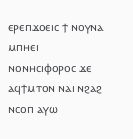ⲉⲣⲉⲡϫⲟⲉⲓⲥ ϯ ⲛⲟⲩⲛⲁ ⲙⲡⲏⲉⲓ ⲛⲟⲛⲏⲥⲓⲫⲟⲣⲟⲥ ϫⲉ ⲁϥϯⲙⲧⲟⲛ ⲛⲁⲓ ⲛϩⲁϩ ⲛⲥⲟⲡ ⲁⲩⲱ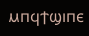ⲙⲡϥϯϣⲓⲡⲉ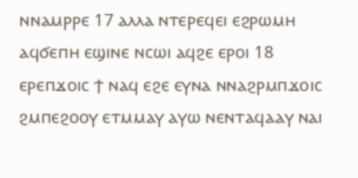ⲛⲛⲁⲙⲣⲣⲉ 17 ⲁⲗⲗⲁ ⲛⲧⲉⲣⲉϥⲉⲓ ⲉϩⲣⲱⲙⲏ ⲁϥϭⲉⲡⲏ ⲉϣⲓⲛⲉ ⲛⲥⲱⲓ ⲁϥϩⲉ ⲉⲣⲟⲓ 18 ⲉⲣⲉⲡϫⲟⲓⲥ ϯ ⲛⲁϥ ⲉϩⲉ ⲉⲩⲛⲁ ⲛⲛⲁϩⲣⲙⲡϫⲟⲓⲥ ϩⲙⲡⲉϩⲟⲟⲩ ⲉⲧⲙⲙⲁⲩ ⲁⲩⲱ ⲛⲉⲛⲧⲁϥⲁⲁⲩ ⲛⲁⲓ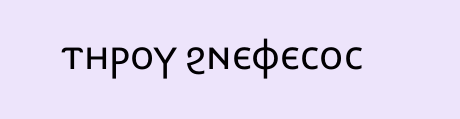ⲧⲏⲣⲟⲩ ϩⲛⲉⲫⲉⲥⲟⲥ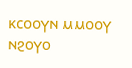ⲕⲥⲟⲟⲩⲛ ⲙⲙⲟⲟⲩ ⲛϩⲟⲩⲟ